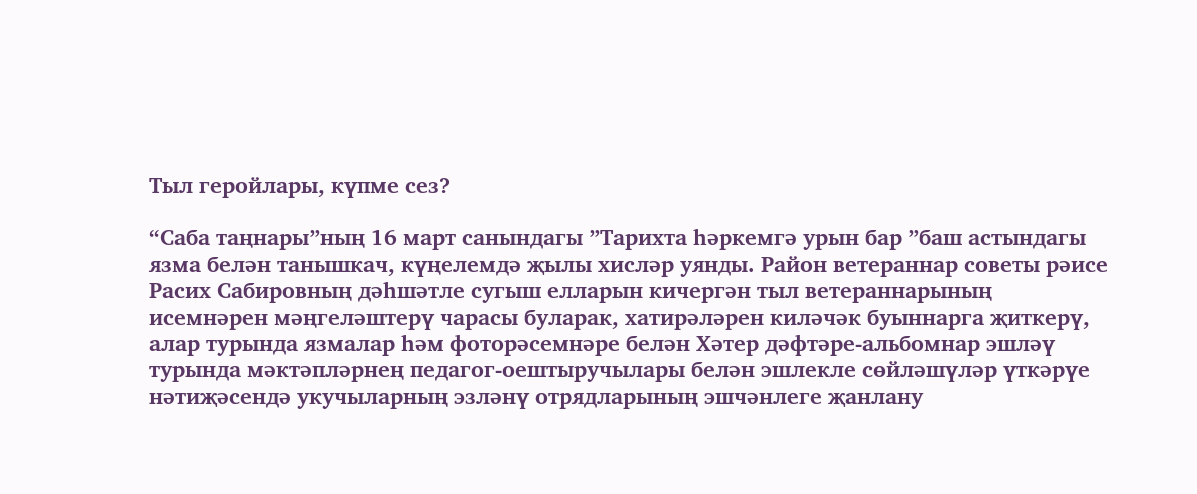Тыл геройлары, күпме сез?

“Саба таңнары”ның 16 март санындагы ”Тарихта һәркемгә урын бар ”баш астындагы язма белән танышкач, күңелемдә җылы хисләр уянды. Район ветераннар советы рәисе Расих Сабировның дәһшәтле сугыш елларын кичергән тыл ветераннарының исемнәрен мәңгеләштерү чарасы буларак, хатирәләрен киләчәк буыннарга җиткерү, алар турында язмалар һәм фоторәсемнәре белән Хәтер дәфтәре-альбомнар эшләү турында мәктәпләрнең педагог-оештыручылары белән эшлекле сөйләшүләр үткәрүе нәтиҗәсендә укучыларның эзләнү отрядларының эшчәнлеге җанлану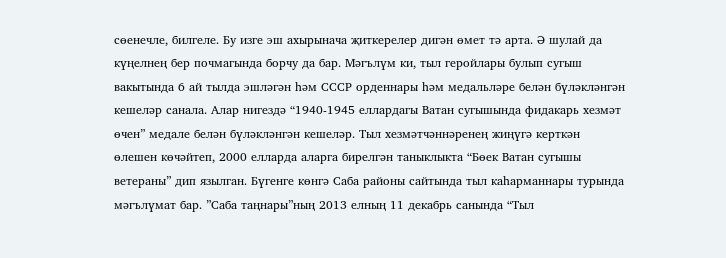сөенечле, билгеле. Бу изге эш ахырынача җиткерелер дигән өмет тә арта. Ә шулай да күңелнең бер почмагында борчу да бар. Мәгълүм ки, тыл геройлары булып сугыш вакытында 6 ай тылда эшләгән һәм СССР орденнары һәм медальләре белән бүләкләнгән кешеләр санала. Алар нигездә “1940-1945 еллардагы Ватан сугышында фидакарь хезмәт өчен” медале белән бүләкләнгән кешеләр. Тыл хезмәтчәннәренең жиңүгә керткән өлешен көчәйтеп, 2000 елларда аларга бирелгән таныклыкта “Бөек Ватан сугышы ветераны” дип язылган. Бүгенге көнгә Саба районы сайтында тыл каһарманнары турында мәгълүмат бар. ”Саба таңнары”ның 2013 елның 11 декабрь санында “Тыл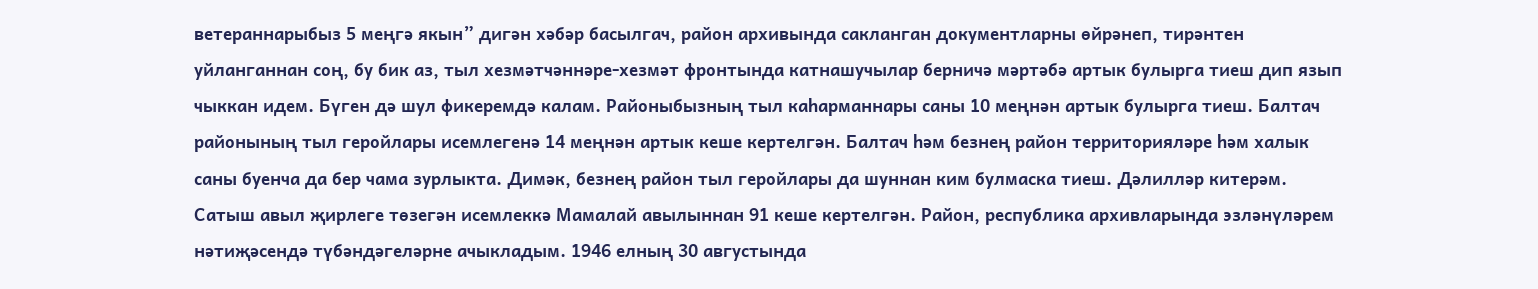ветераннарыбыз 5 меңгә якын” дигән хәбәр басылгач, район архивында сакланган документларны өйрәнеп, тирәнтен уйланганнан соң, бу бик аз, тыл хезмәтчәннәре-хезмәт фронтында катнашучылар берничә мәртәбә артык булырга тиеш дип язып чыккан идем. Бүген дә шул фикеремдә калам. Районыбызның тыл каһарманнары саны 10 меңнән артык булырга тиеш. Балтач районының тыл геройлары исемлегенә 14 меңнән артык кеше кертелгән. Балтач һәм безнең район территорияләре һәм халык саны буенча да бер чама зурлыкта. Димәк, безнең район тыл геройлары да шуннан ким булмаска тиеш. Дәлилләр китерәм. Сатыш авыл җирлеге төзегән исемлеккә Мамалай авылыннан 91 кеше кертелгән. Район, республика архивларында эзләнүләрем нәтиҗәсендә түбәндәгеләрне ачыкладым. 1946 елның 30 августында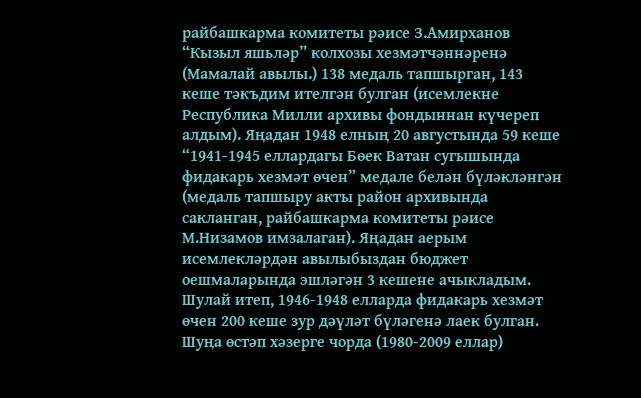райбашкарма комитеты рәисе З.Амирханов “Кызыл яшьләр” колхозы хезмәтчәннәренә (Мамалай авылы.) 138 медаль тапшырган, 143 кеше тәкъдим ителгән булган (исемлекне Республика Милли архивы фондыннан күчереп алдым). Яңадан 1948 елның 20 августында 59 кеше “1941-1945 еллардагы Бөек Ватан сугышында фидакарь хезмәт өчен” медале белән бүләкләнгән (медаль тапшыру акты район архивында сакланган, райбашкарма комитеты рәисе М.Низамов имзалаган). Яңадан аерым исемлекләрдән авылыбыздан бюджет оешмаларында эшләгән 3 кешене ачыкладым. Шулай итеп, 1946-1948 елларда фидакарь хезмәт өчен 200 кеше зур дәүләт бүләгенә лаек булган. Шуңа өстәп хәзерге чорда (1980-2009 еллар)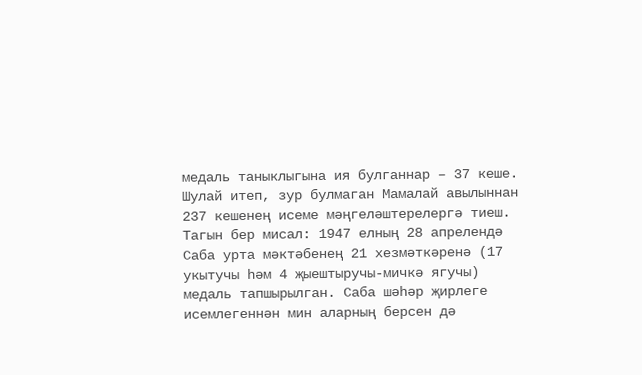медаль таныклыгына ия булганнар – 37 кеше. Шулай итеп, зур булмаган Мамалай авылыннан 237 кешенең исеме мәңгеләштерелергә тиеш. Тагын бер мисал: 1947 елның 28 апрелендә Саба урта мәктәбенең 21 хезмәткәренә (17 укытучы һәм 4 җыештыручы-мичкә ягучы) медаль тапшырылган. Саба шәһәр җирлеге исемлегеннән мин аларның берсен дә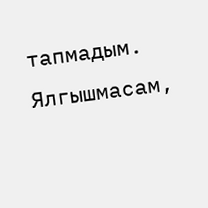тапмадым. Ялгышмасам,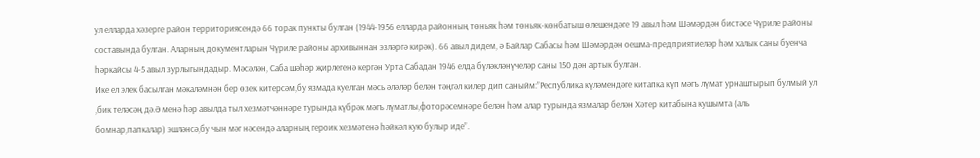ул елларда хәзерге район территориясендә 66 торак пункты булган (1944-1956 елларда районның төньяк һәм төньяк-көнбатыш өлешендәге 19 авыл һәм Шәмәрдән бистәсе Чүриле районы составында булган. Аларның документларын Чүриле районы архивыннан эзләргә кирәк). 66 авыл дидем, ә Байлар Сабасы һәм Шәмәрдән оешма-предприятиеләр һәм халык саны буенча һәркайсы 4-5 авыл зурлыгындадыр. Мәсәлән, Саба шәһәр җирлегенә кергән Урта Сабадан 1946 елда бүләкләнүчеләр саны 150 дән артык булган.
Ике ел элек басылган мәкаләмнән бер өзек китерсәм,бу язмада куелган мәсь әләләр белән тәңгәл килер дип саныйм:”Республика күләмендәге китапка күп мәгъ лүмат урнаштырып булмый ул ,бик теләсәң дә.Ә менә һәр авылда тыл хезмәтчәннәре турында күбрәк мәгъ лүматлы,фоторәсемнәре белән һәм алар турында язмалар белән Хәтер китабына кушымта (аль бомнар,папкалар) эшләнсә,бу чын мәг нәсендә аларның героик хезмәтенә һәйкәл кую булыр иде”.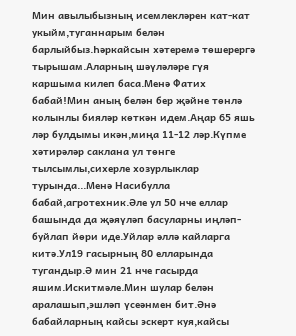Мин авылыбызның исемлекләрен кат-кат укыйм,туганнарым белән барлыйбыз.Һәркайсын хәтеремә төшерергә тырышам.Аларның шәүләләре гүя каршыма килеп баса.Менә Фатих бабай!Мин аның белән бер җәйне төнлә колынлы бияләр көткән идем.Аңар 65 яшь ләр булдымы икән,миңа 11-12 ләр.Күпме хәтирәләр саклана ул төнге тылсымлы,сихерле хозурлыклар турында...Менә Насибулла бабай,агротехник.Әле ул 50 нче еллар башында да җәяүләп басуларны иңләп-буйлап йөри иде.Уйлар әллә кайларга китә.Ул19 гасырның 80 елларында тугандыр.Ә мин 21 нче гасырда яшим.Искитмәле.Мин шулар белән аралашып,эшләп үсеәнмен бит.Әнә бабайларның кайсы эскерт куя,кайсы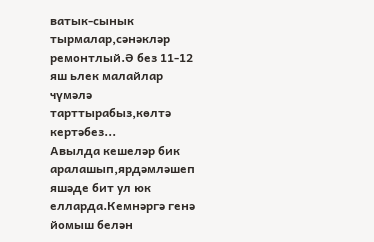ватык-сынык тырмалар,сәнәкләр ремонтлый.Ә без 11-12 яш ьлек малайлар чүмәлә тарттырабыз,көлтә кертәбез...
Авылда кешеләр бик аралашып,ярдәмләшеп яшәде бит ул юк елларда.Кемнәргә генә йомыш белән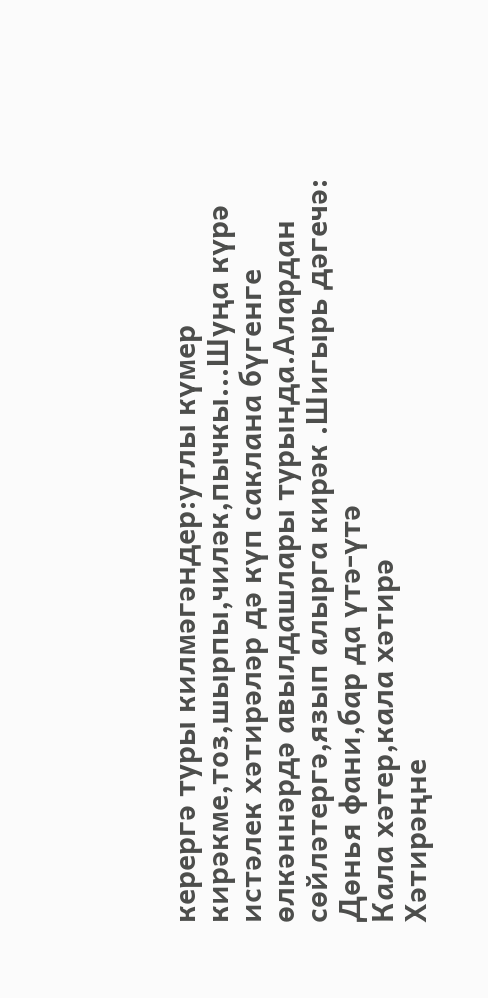керергә туры килмәгәндер:утлы күмер кирәкме,тоз,шырпы,чиләк,пычкы...Шуңа күрә истәлек хәтирәләр дә күп саклана бүгенге өлкәннәрдә авылдашлары турында.Алардан сөйләтергә,язып алырга кирәк .Шигырь дәгечә:
Дөнья фани,бар да үтә-үтә
Кала хәтер,кала хәтирә
Хәтирәңне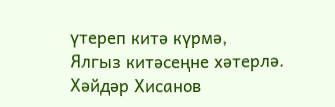үтереп китә күрмә,
Ялгыз китәсеңне хәтерлә.
Хәйдәр Хисанов